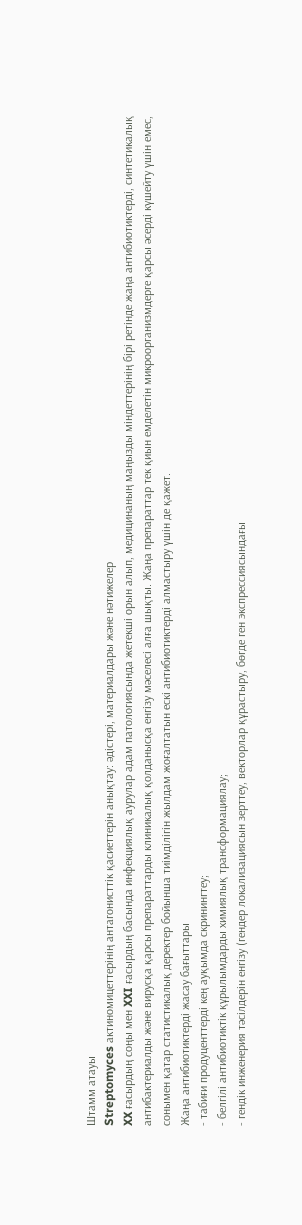Штамм атауы
Streptomyces актиномицеттерінің антагонисттік қасиеттерін анықтау: әдістері, материалдары және нәтижелер
XX ғасырдың соңы мен XXI ғасырдың басында инфекциялық аурулар адам патологиясында жетекші орын алып, медицинаның маңызды міндеттерінің бірі ретінде жаңа антибиотиктерді, синтетикалық антибактериалды және вирусқа қарсы препараттарды клиникалық қолданысқа енгізу мәселесі алға шықты. Жаңа препараттар тек қиын емделетін микроорганизмдерге қарсы әсерді күшейту үшін емес, сонымен қатар статистикалық деректер бойынша тиімділігін жылдам жоғалтатын ескі антибиотиктерді алмастыру үшін де қажет.
Жаңа антибиотиктерді жасау бағыттары
- табиғи продуценттерді кең ауқымда скринингтеу;
- белгілі антибиотиктік құрылымдарды химиялық трансформациялау;
- гендік инженерия тәсілдерін енгізу (гендер локализациясын зерттеу, векторлар құрастыру, бөгде ген экспрессиясындағы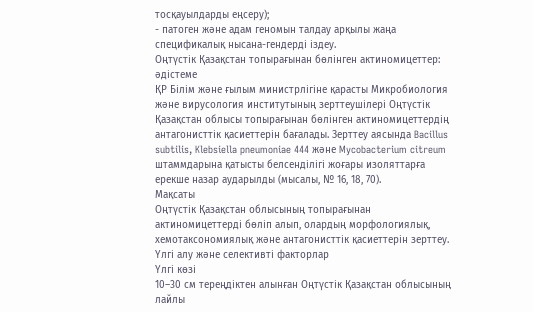тосқауылдарды еңсеру);
- патоген және адам геномын талдау арқылы жаңа спецификалық нысана-гендерді іздеу.
Оңтүстік Қазақстан топырағынан бөлінген актиномицеттер: әдістеме
ҚР Білім және ғылым министрлігіне қарасты Микробиология және вирусология институтының зерттеушілері Оңтүстік Қазақстан облысы топырағынан бөлінген актиномицеттердің антагонисттік қасиеттерін бағалады. Зерттеу аясында Bacillus subtilis, Klebsiella pneumoniae 444 және Mycobacterium citreum штаммдарына қатысты белсенділігі жоғары изоляттарға ерекше назар аударылды (мысалы, № 16, 18, 70).
Мақсаты
Оңтүстік Қазақстан облысының топырағынан актиномицеттерді бөліп алып, олардың морфологиялық, хемотаксономиялық және антагонисттік қасиеттерін зерттеу.
Үлгі алу және селективті факторлар
Үлгі көзі
10–30 см тереңдіктен алынған Оңтүстік Қазақстан облысының лайлы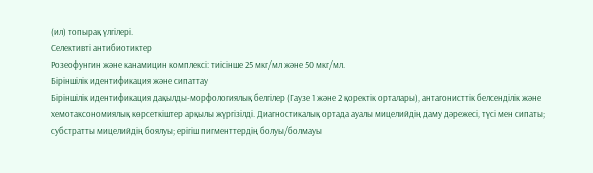(ил) топырақ үлгілері.
Селективті антибиотиктер
Розеофунгин және канамицин комплексі: тиісінше 25 мкг/мл және 50 мкг/мл.
Біріншілік идентификация және сипаттау
Біріншілік идентификация дақылды-морфологиялық белгілер (Гаузе 1 және 2 қоректік орталары), антагонисттік белсенділік және хемотаксономиялық көрсеткіштер арқылы жүргізілді. Диагностикалық ортада ауалы мицелийдің даму дәрежесі, түсі мен сипаты; субстратты мицелийдің боялуы; ерігіш пигменттердің болуы/болмауы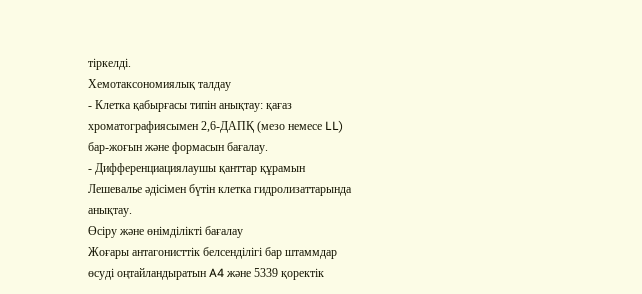тіркелді.
Хемотаксономиялық талдау
- Клетка қабырғасы типін анықтау: қағаз хроматографиясымен 2,6-ДАПҚ (мезо немесе LL) бар-жоғын және формасын бағалау.
- Дифференциациялаушы қанттар құрамын Лешевалье әдісімен бүтін клетка гидролизаттарында анықтау.
Өсіру және өнімділікті бағалау
Жоғары антагонисттік белсенділігі бар штаммдар өсуді оңтайландыратын A4 және 5339 қоректік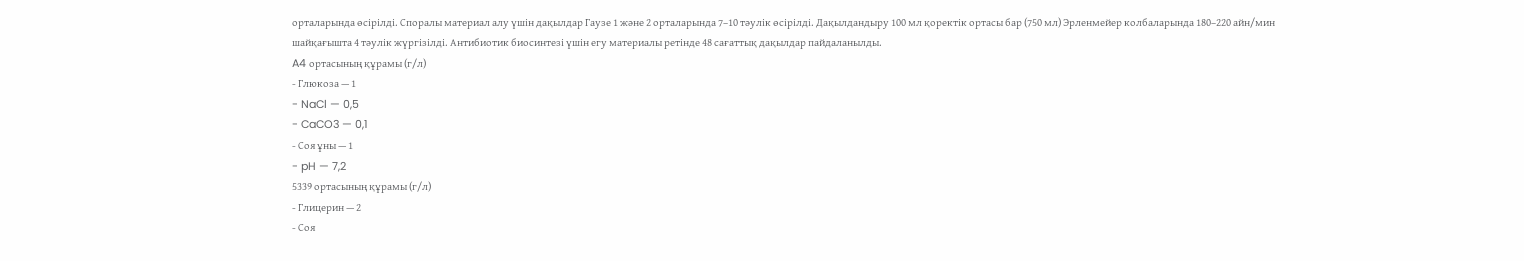орталарында өсірілді. Споралы материал алу үшін дақылдар Гаузе 1 және 2 орталарында 7–10 тәулік өсірілді. Дақылдандыру 100 мл қоректік ортасы бар (750 мл) Эрленмейер колбаларында 180–220 айн/мин шайқағышта 4 тәулік жүргізілді. Антибиотик биосинтезі үшін егу материалы ретінде 48 сағаттық дақылдар пайдаланылды.
A4 ортасының құрамы (г/л)
- Глюкоза — 1
- NaCl — 0,5
- CaCO3 — 0,1
- Соя ұны — 1
- pH — 7,2
5339 ортасының құрамы (г/л)
- Глицерин — 2
- Соя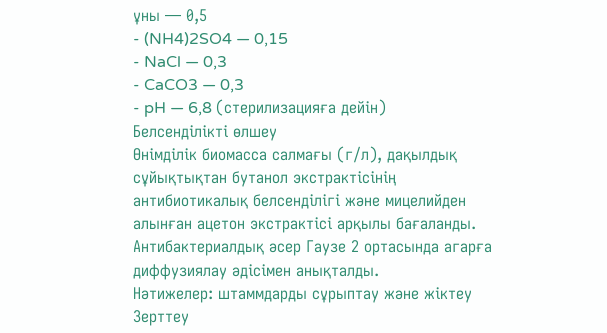ұны — 0,5
- (NH4)2SO4 — 0,15
- NaCl — 0,3
- CaCO3 — 0,3
- pH — 6,8 (стерилизацияға дейін)
Белсенділікті өлшеу
Өнімділік биомасса салмағы (г/л), дақылдық сұйықтықтан бутанол экстрактісінің антибиотикалық белсенділігі және мицелийден алынған ацетон экстрактісі арқылы бағаланды. Антибактериалдық әсер Гаузе 2 ортасында агарға диффузиялау әдісімен анықталды.
Нәтижелер: штаммдарды сұрыптау және жіктеу
Зерттеу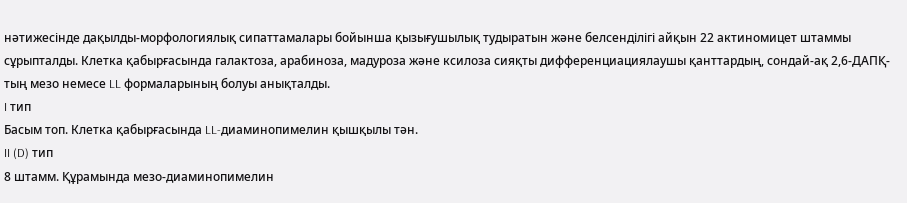нәтижесінде дақылды-морфологиялық сипаттамалары бойынша қызығушылық тудыратын және белсенділігі айқын 22 актиномицет штаммы сұрыпталды. Клетка қабырғасында галактоза, арабиноза, мадуроза және ксилоза сияқты дифференциациялаушы қанттардың, сондай-ақ 2,6-ДАПҚ-тың мезо немесе LL формаларының болуы анықталды.
I тип
Басым топ. Клетка қабырғасында LL-диаминопимелин қышқылы тән.
II (D) тип
8 штамм. Құрамында мезо-диаминопимелин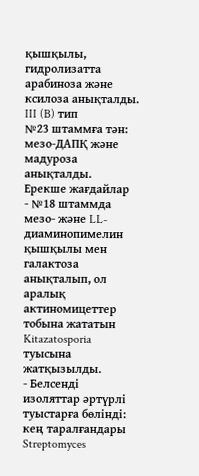қышқылы, гидролизатта арабиноза және ксилоза анықталды.
III (B) тип
№23 штаммға тән: мезо-ДАПҚ және мадуроза анықталды.
Ерекше жағдайлар
- №18 штаммда мезо- және LL-диаминопимелин қышқылы мен галактоза анықталып, ол аралық актиномицеттер тобына жататын Kitazatosporia туысына жатқызылды.
- Белсенді изоляттар әртүрлі туыстарға бөлінді: кең таралғандары Streptomyces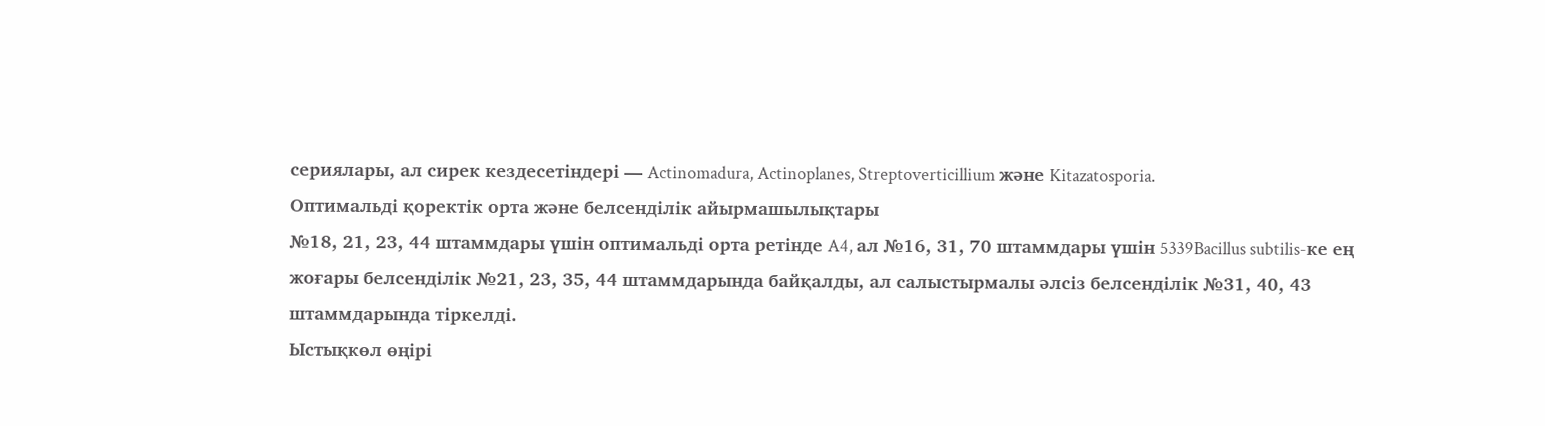сериялары, ал сирек кездесетіндері — Actinomadura, Actinoplanes, Streptoverticillium және Kitazatosporia.
Оптимальді қоректік орта және белсенділік айырмашылықтары
№18, 21, 23, 44 штаммдары үшін оптимальді орта ретінде A4, ал №16, 31, 70 штаммдары үшін 5339Bacillus subtilis-ке ең жоғары белсенділік №21, 23, 35, 44 штаммдарында байқалды, ал салыстырмалы әлсіз белсенділік №31, 40, 43 штаммдарында тіркелді.
Ыстықкөл өңірі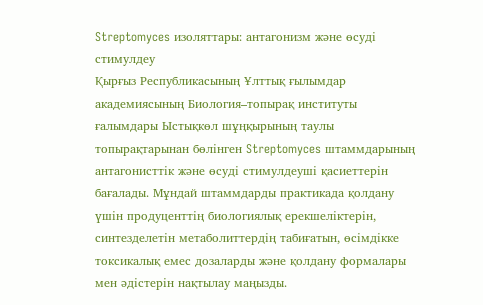Streptomyces изоляттары: антагонизм және өсуді стимулдеу
Қырғыз Республикасының Ұлттық ғылымдар академиясының Биология–топырақ институты ғалымдары Ыстықкөл шұңқырының таулы топырақтарынан бөлінген Streptomyces штаммдарының антагонисттік және өсуді стимулдеуші қасиеттерін бағалады. Мұндай штаммдарды практикада қолдану үшін продуценттің биологиялық ерекшеліктерін, синтезделетін метаболиттердің табиғатын, өсімдікке токсикалық емес дозаларды және қолдану формалары мен әдістерін нақтылау маңызды.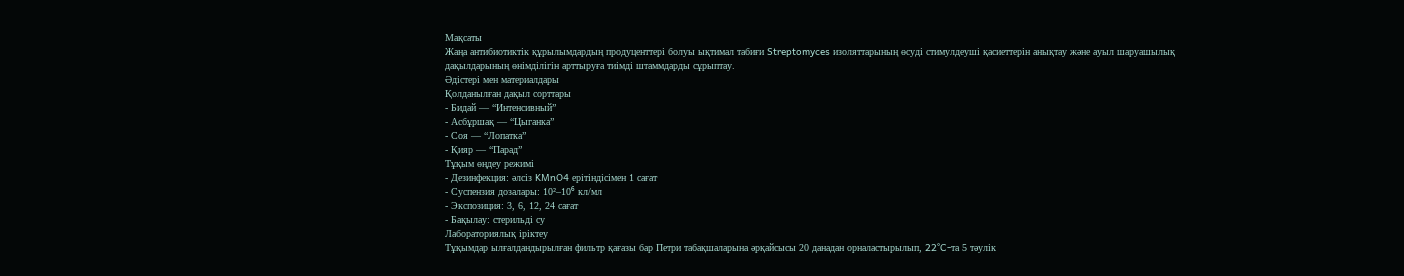Мақсаты
Жаңа антибиотиктік құрылымдардың продуценттері болуы ықтимал табиғи Streptomyces изоляттарының өсуді стимулдеуші қасиеттерін анықтау және ауыл шаруашылық дақылдарының өнімділігін арттыруға тиімді штаммдарды сұрыптау.
Әдістері мен материалдары
Қолданылған дақыл сорттары
- Бидай — “Интенсивный”
- Асбұршақ — “Цыганка”
- Соя — “Лопатка”
- Қияр — “Парад”
Тұқым өңдеу режимі
- Дезинфекция: әлсіз KMnO4 ерітіндісімен 1 сағат
- Суспензия дозалары: 10²–10⁶ кл/мл
- Экспозиция: 3, 6, 12, 24 сағат
- Бақылау: стерильді су
Лабораториялық іріктеу
Тұқымдар ылғалдандырылған фильтр қағазы бар Петри табақшаларына әрқайсысы 20 данадан орналастырылып, 22°C-та 5 тәулік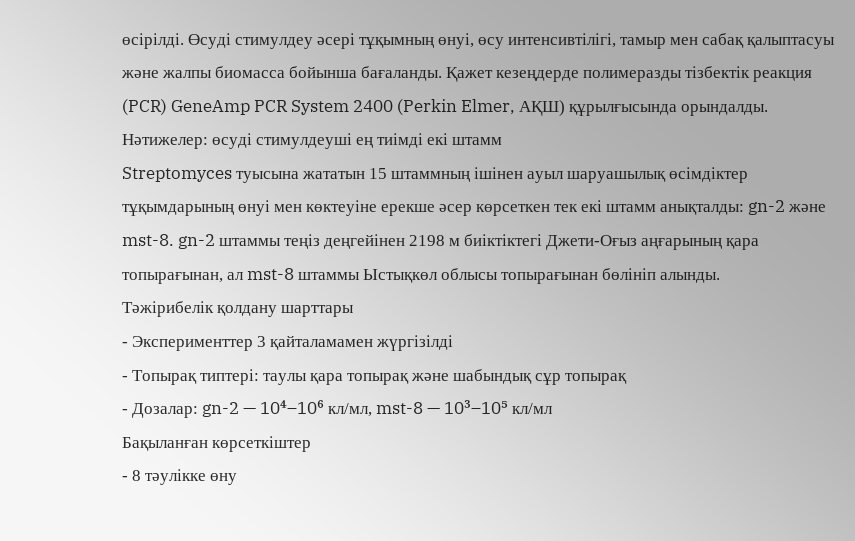өсірілді. Өсуді стимулдеу әсері тұқымның өнуі, өсу интенсивтілігі, тамыр мен сабақ қалыптасуы және жалпы биомасса бойынша бағаланды. Қажет кезеңдерде полимеразды тізбектік реакция (PCR) GeneAmp PCR System 2400 (Perkin Elmer, АҚШ) құрылғысында орындалды.
Нәтижелер: өсуді стимулдеуші ең тиімді екі штамм
Streptomyces туысына жататын 15 штаммның ішінен ауыл шаруашылық өсімдіктер тұқымдарының өнуі мен көктеуіне ерекше әсер көрсеткен тек екі штамм анықталды: gn-2 және mst-8. gn-2 штаммы теңіз деңгейінен 2198 м биіктіктегі Джети-Оғыз аңғарының қара топырағынан, ал mst-8 штаммы Ыстықкөл облысы топырағынан бөлініп алынды.
Тәжірибелік қолдану шарттары
- Эксперименттер 3 қайталамамен жүргізілді
- Топырақ типтері: таулы қара топырақ және шабындық сұр топырақ
- Дозалар: gn-2 — 10⁴–10⁶ кл/мл, mst-8 — 10³–10⁵ кл/мл
Бақыланған көрсеткіштер
- 8 тәулікке өну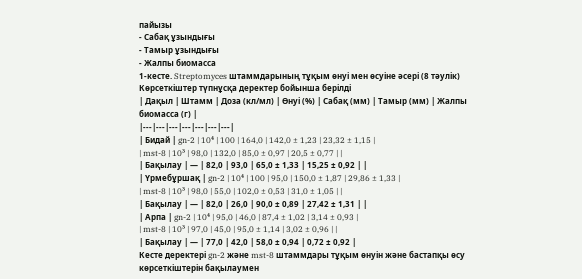пайызы
- Сабақ ұзындығы
- Тамыр ұзындығы
- Жалпы биомасса
1-кесте. Streptomyces штаммдарының тұқым өнуі мен өсуіне әсері (8 тәулік)
Көрсеткіштер түпнұсқа деректер бойынша берілді
| Дақыл | Штамм | Доза (кл/мл) | Өнуі (%) | Сабақ (мм) | Тамыр (мм) | Жалпы биомасса (г) |
|---|---|---|---|---|---|---|
| Бидай | gn-2 | 10⁴ | 100 | 164,0 | 142,0 ± 1,23 | 23,32 ± 1,15 |
| mst-8 | 10³ | 98,0 | 132,0 | 85,0 ± 0,97 | 20,5 ± 0,77 | |
| Бақылау | — | 82,0 | 93,0 | 65,0 ± 1,33 | 15,25 ± 0,92 | |
| Үрмебұршақ | gn-2 | 10⁴ | 100 | 95,0 | 150,0 ± 1,87 | 29,86 ± 1,33 |
| mst-8 | 10³ | 98,0 | 55,0 | 102,0 ± 0,53 | 31,0 ± 1,05 | |
| Бақылау | — | 82,0 | 26,0 | 90,0 ± 0,89 | 27,42 ± 1,31 | |
| Арпа | gn-2 | 10⁴ | 95,0 | 46,0 | 87,4 ± 1,02 | 3,14 ± 0,93 |
| mst-8 | 10³ | 97,0 | 45,0 | 95,0 ± 1,14 | 3,02 ± 0,96 | |
| Бақылау | — | 77,0 | 42,0 | 58,0 ± 0,94 | 0,72 ± 0,92 |
Кесте деректері gn-2 және mst-8 штаммдары тұқым өнуін және бастапқы өсу көрсеткіштерін бақылаумен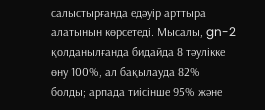салыстырғанда едәуір арттыра алатынын көрсетеді. Мысалы, gn-2 қолданылғанда бидайда 8 тәулікке өну 100%, ал бақылауда 82% болды; арпада тиісінше 95% және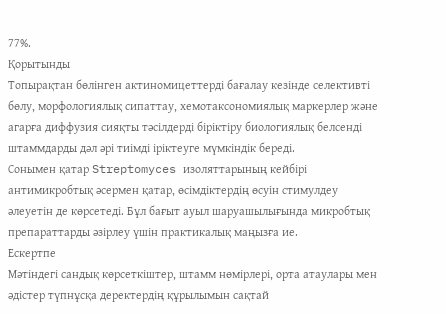77%.
Қорытынды
Топырақтан бөлінген актиномицеттерді бағалау кезінде селективті бөлу, морфологиялық сипаттау, хемотаксономиялық маркерлер және агарға диффузия сияқты тәсілдерді біріктіру биологиялық белсенді штаммдарды дәл әрі тиімді іріктеуге мүмкіндік береді.
Сонымен қатар Streptomyces изоляттарының кейбірі антимикробтық әсермен қатар, өсімдіктердің өсуін стимулдеу әлеуетін де көрсетеді. Бұл бағыт ауыл шаруашылығында микробтық препараттарды әзірлеу үшін практикалық маңызға ие.
Ескертпе
Мәтіндегі сандық көрсеткіштер, штамм нөмірлері, орта атаулары мен әдістер түпнұсқа деректердің құрылымын сақтай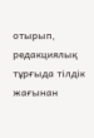отырып, редакциялық тұрғыда тілдік жағынан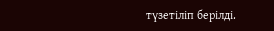түзетіліп берілді.